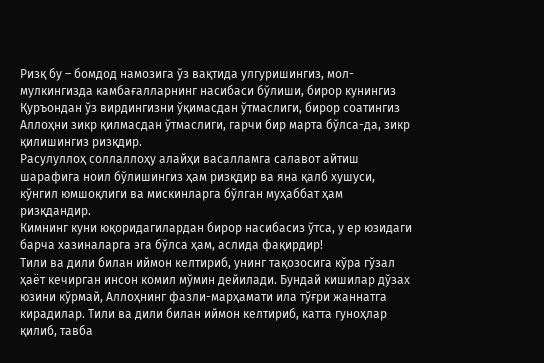Ризқ бу – бомдод намозига ўз вақтида улгуришингиз, мол-мулкингизда камбағалларнинг насибаси бўлиши, бирор кунингиз Қуръондан ўз вирдингизни ўқимасдан ўтмаслиги, бирор соатингиз Аллоҳни зикр қилмасдан ўтмаслиги, гарчи бир марта бўлса-да, зикр қилишингиз ризқдир.
Расулуллоҳ соллаллоҳу алайҳи васалламга салавот айтиш шарафига ноил бўлишингиз ҳам ризқдир ва яна қалб хушуси, кўнгил юмшоқлиги ва мискинларга бўлган муҳаббат ҳам ризқдандир.
Кимнинг куни юқоридагилардан бирор насибасиз ўтса, у ер юзидаги барча хазиналарга эга бўлса ҳам, аслида фақирдир!
Тили ва дили билан иймон келтириб, унинг тақозосига кўра гўзал ҳаёт кечирган инсон комил мўмин дейилади. Бундай кишилар дўзах юзини кўрмай, Аллоҳнинг фазли-марҳамати ила тўғри жаннатга кирадилар. Тили ва дили билан иймон келтириб, катта гуноҳлар қилиб, тавба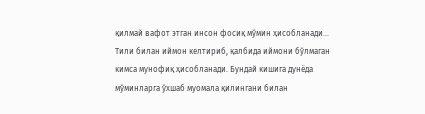қилмай вафот этган инсон фосиқ мўмин ҳисобланади...
Тили билан иймон келтириб, қалбида иймони бўлмаган кимса мунофиқ ҳисобланади. Бундай кишига дунёда мўминларга ўхшаб муомала қилингани билан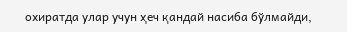охиратда улар учун ҳеч қандай насиба бўлмайди,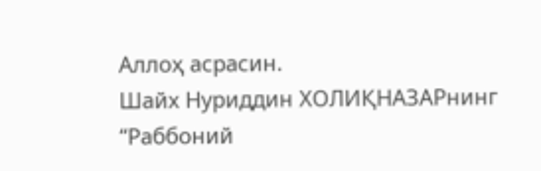Аллоҳ асрасин.
Шайх Нуриддин ХОЛИҚНАЗАРнинг “Раббоний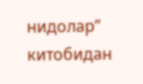нидолар” китобидан